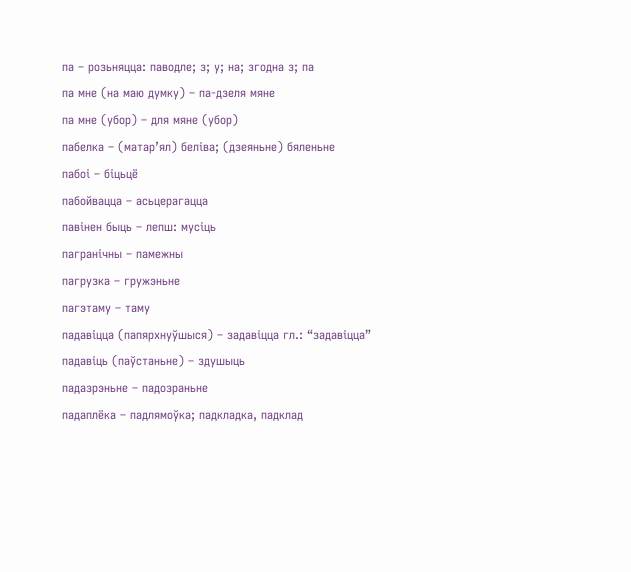па – розьняцца: паводле; з; у; на; згодна з; па
па мне (на маю думку) – па-дзеля мяне
па мне (убор) – для мяне (убор)
пабелка – (матар’ял) беліва; (дзеяньне) бяленьне
пабоі – біцьцё
пабойвацца – асьцерагацца
павінен быць – лепш: мусіць
пагранічны – памежны
пагрузка – гружэньне
пагэтаму – таму
падавіцца (папярхнуўшыся) – задавіцца гл.: “задавіцца”
падавіць (паўстаньне) – здушыць
падазрэньне – падозраньне
падаплёка – падлямоўка; падкладка, падклад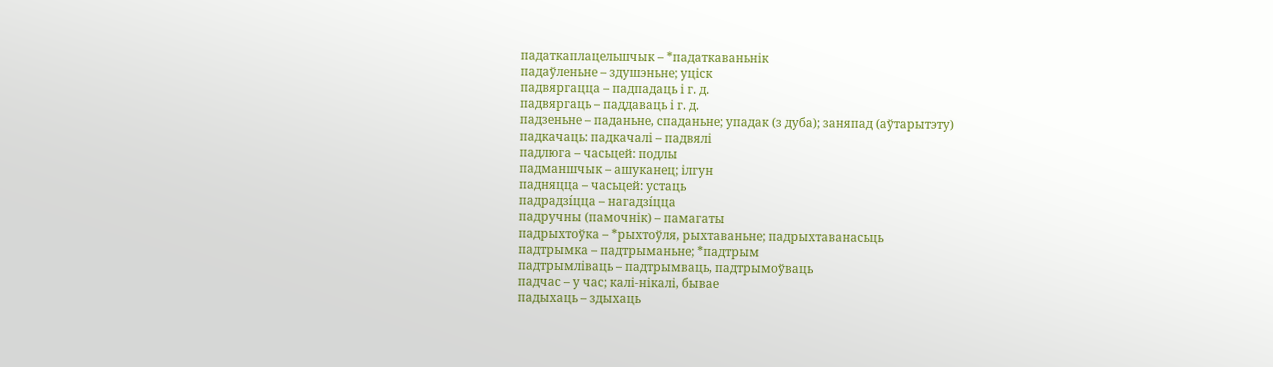падаткаплацельшчык – *падаткаваньнік
падаўленьне – здушэньне; уціск
падвяргацца – падпадаць і г. д.
падвяргаць – паддаваць і г. д.
падзеньне – паданьне, спаданьне; упадак (з дуба); заняпад (аўтарытэту)
падкачаць: падкачалі – падвялі
падлюга – часьцей: подлы
падманшчык – ашуканец; ілгун
падняцца – часьцей: устаць
падрадзíцца – нагадзíцца
падручны (памочнік) – памагаты
падрыхтоўка – *рыхтоўля, рыхтаваньне; падрыхтаванасьць
падтрымка – падтрыманьне; *падтрым
падтрымліваць – падтрымваць, падтрымоўваць
падчас – у час; калі-нікалі, бывае
падыхаць – здыхаць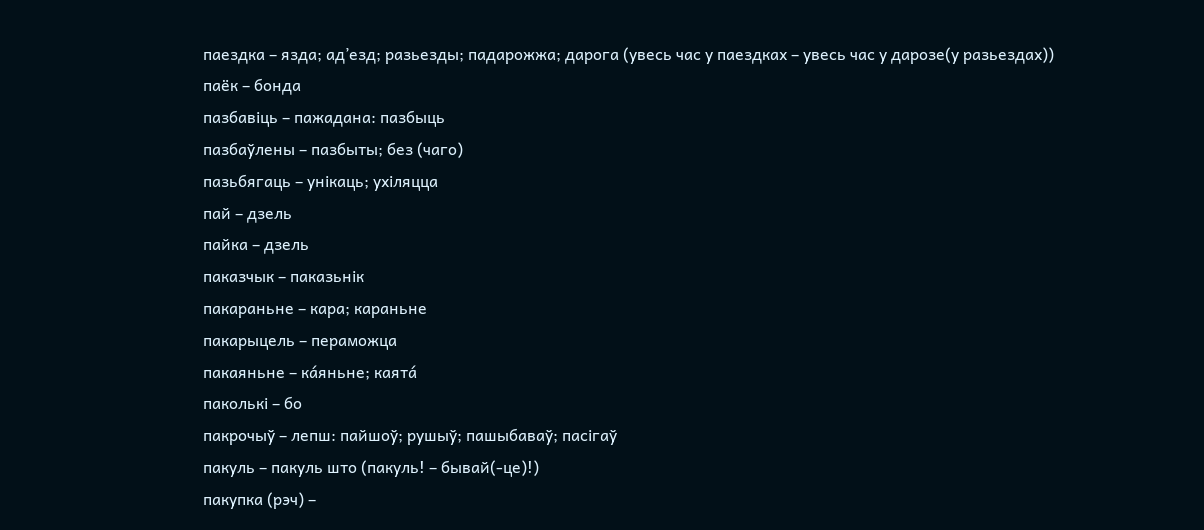паездка – язда; ад’езд; разьезды; падарожжа; дарога (увесь час у паездках – увесь час у дарозе(у разьездах))
паёк – бонда
пазбавіць – пажадана: пазбыць
пазбаўлены – пазбыты; без (чаго)
пазьбягаць – унікаць; ухіляцца
пай – дзель
пайка – дзель
паказчык – паказьнік
пакараньне – кара; караньне
пакарыцель – пераможца
пакаяньне – кáяньне; каятá
паколькі – бо
пакрочыў – лепш: пайшоў; рушыў; пашыбаваў; пасігаў
пакуль – пакуль што (пакуль! – бывай(-це)!)
пакупка (рэч) –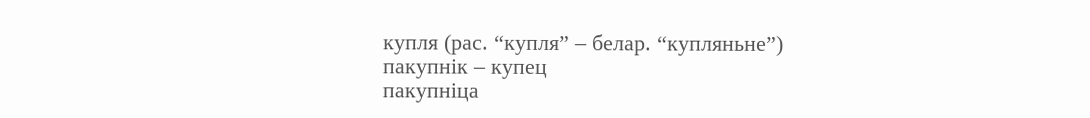купля (рас. “купля” – белар. “купляньне”)
пакупнік – купец
пакупніца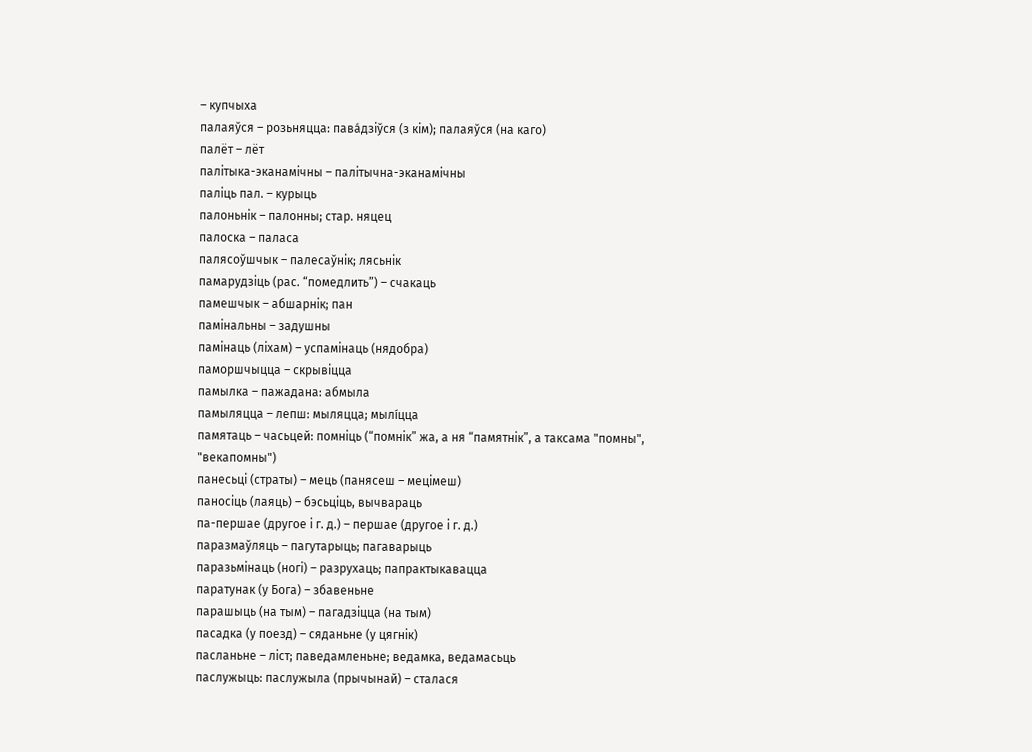– купчыха
палаяўся – розьняцца: павáдзіўся (з кім); палаяўся (на каго)
палёт – лёт
палітыка-эканамічны – палітычна-эканамічны
паліць пал. – курыць
палоньнік – палонны; стар. няцец
палоска – паласа
палясоўшчык – палесаўнік; лясьнік
памарудзіць (рас. “помедлить”) – счакаць
памешчык – абшарнік; пан
памінальны – задушны
памінаць (ліхам) – успамінаць (нядобра)
паморшчыцца – скрывіцца
памылка – пажадана: абмыла
памыляцца – лепш: мыляцца; мылíцца
памятаць – часьцей: помніць (“помнік” жа, а ня “памятнік”, а таксама "помны", "векапомны")
панесьці (страты) – мець (панясеш – мецімеш)
паносіць (лаяць) – бэсьціць, вычвараць
па-першае (другое і г. д.) – першае (другое і г. д.)
паразмаўляць – пагутарыць; пагаварыць
паразьмінаць (ногі) – разрухаць; папрактыкавацца
паратунак (у Бога) – збавеньне
парашыць (на тым) – пагадзіцца (на тым)
пасадка (у поезд) – сяданьне (у цягнік)
пасланьне – ліст; паведамленьне; ведамка, ведамасьць
паслужыць: паслужыла (прычынай) – сталася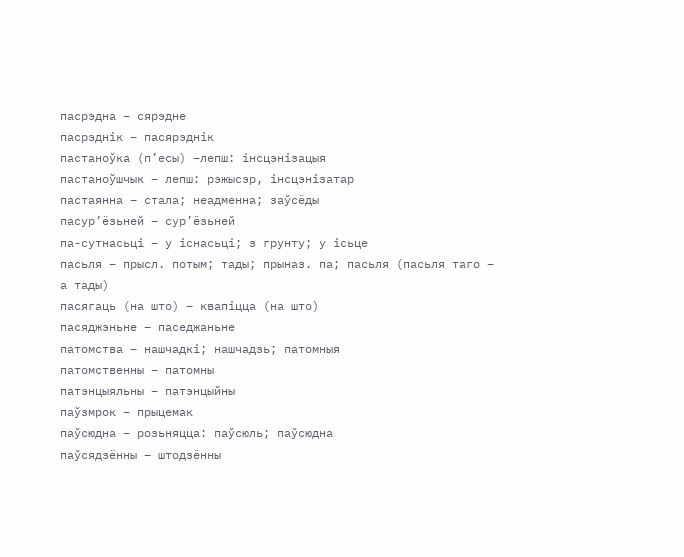пасрэдна – сярэдне
пасрэднік – пасярэднік
пастаноўка (п’есы) –лепш: інсцэнізацыя
пастаноўшчык – лепш: рэжысэр, інсцэнізатар
пастаянна – стала; неадменна; заўсёды
пасур’ёзьней – сур’ёзьней
па-сутнасьці – у існасьці; з грунту; у ісьце
пасьля – прысл. потым; тады; прыназ. па; пасьля (пасьля таго – а тады)
пасягаць (на што) – квапіцца (на што)
пасяджэньне – паседжаньне
патомства – нашчадкі; нашчадзь; патомныя
патомственны – патомны
патэнцыяльны – патэнцыйны
паўзмрок – прыцемак
паўсюдна – розьняцца: паўсюль; паўсюдна
паўсядзённы – штодзённы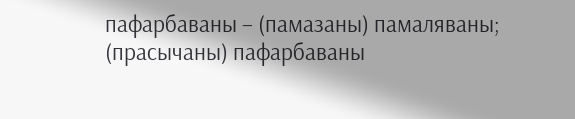пафарбаваны – (памазаны) памаляваны; (прасычаны) пафарбаваны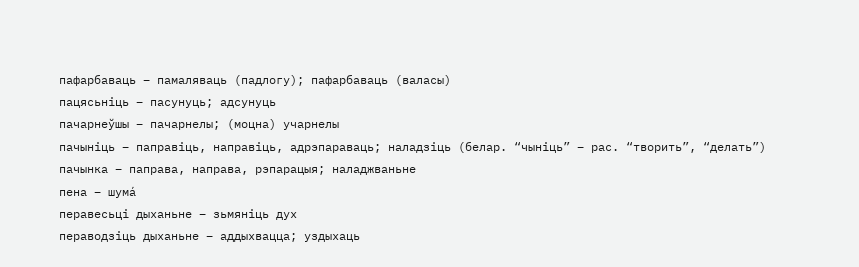пафарбаваць – памаляваць (падлогу); пафарбаваць (валасы)
пацясьніць – пасунуць; адсунуць
пачарнеўшы – пачарнелы; (моцна) учарнелы
пачыніць – паправіць, направіць, адрэпараваць; наладзіць (белар. “чыніць” – рас. “творить”, “делать”)
пачынка – паправа, направа, рэпарацыя; наладжваньне
пена – шумá
перавесьці дыханьне – зьмяніць дух
пераводзіць дыханьне – аддыхвацца; уздыхаць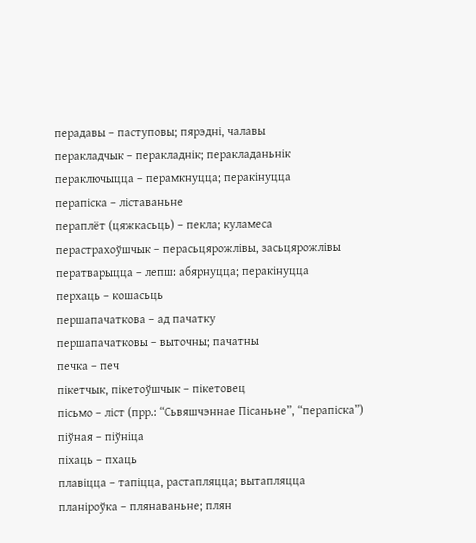перадавы – паступовы; пярэдні, чалавы
перакладчык – перакладнік; перакладаньнік
пераключыцца – перамкнуцца; перакінуцца
перапіска – ліставаньне
пераплёт (цяжкасьць) – пекла; куламеса
перастрахоўшчык – перасьцярожлівы, засьцярожлівы
ператварыцца – лепш: абярнуцца; перакінуцца
перхаць – кошасьць
першапачаткова – ад пачатку
першапачатковы – выточны; пачатны
печка – печ
пікетчык, пікетоўшчык – пікетовец
пісьмо – ліст (прр.: “Сьвяшчэннае Пісаньне”, “перапіска”)
піўная – піўніца
піхаць – пхаць
плавіцца – тапіцца, растапляцца; вытапляцца
планіроўка – плянаваньне; плян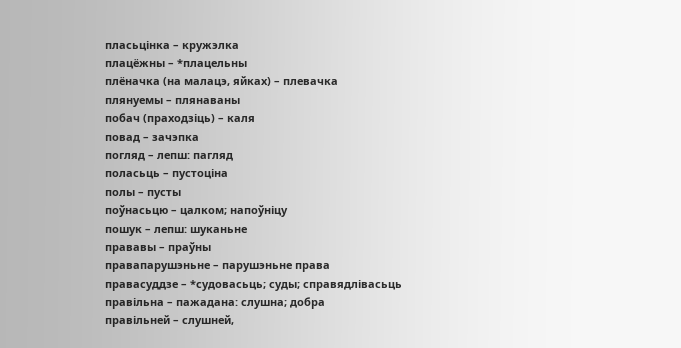пласьцінка – кружэлка
плацёжны – *плацельны
плёначка (на малацэ, яйках) – плевачка
плянуемы – плянаваны
побач (праходзіць) – каля
повад – зачэпка
погляд – лепш: пагляд
поласьць – пустоціна
полы – пусты
поўнасьцю – цалком; напоўніцу
пошук – лепш: шуканьне
прававы – праўны
правапарушэньне – парушэньне права
правасуддзе – *судовасьць; суды; справядлівасьць
правільна – пажадана: слушна; добра
правільней – слушней,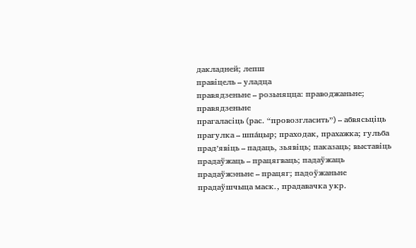дакладней; лепш
правіцель – уладца
правядзеньне – розьняцца: праводжаньне; правядзеньне
прагаласіць (рас. “провозгласить”) – абвясьціць
прагулка – шпáцыр; праходак, прахажка; гульба
прад’явіць – падаць, зьявіць; паказаць; выставіць
прадаўжаць – працягваць; падаўжаць
прадаўжэньне – працяг; падоўжаньне
прадаўшчыца маск., прадавачка укр.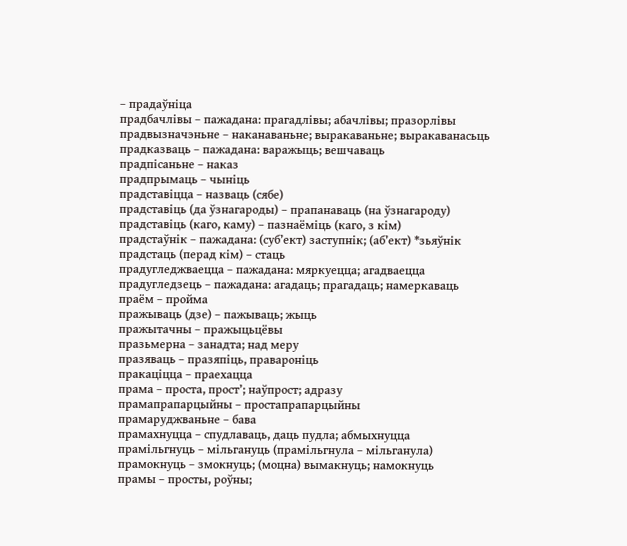– прадаўніца
прадбачлівы – пажадана: прагадлівы; абачлівы; празорлівы
прадвызначэньне – наканаваньне; выракаваньне; выракаванасьць
прадказваць – пажадана: варажыць; вешчаваць
прадпісаньне – наказ
прадпрымаць – чыніць
прадставіцца – назваць (сябе)
прадставіць (да ўзнагароды) – прапанаваць (на ўзнагароду)
прадставіць (каго, каму) – пазнаёміць (каго, з кім)
прадстаўнік – пажадана: (суб’ект) заступнік; (аб’ект) *зьяўнік
прадстаць (перад кім) – стаць
прадугледжваецца – пажадана: мяркуецца; агадваецца
прадугледзець – пажадана: агадаць; прагадаць; намеркаваць
праём – пройма
пражываць (дзе) – пажываць; жыць
пражытачны – пражыцьцёвы
празьмерна – занадта; над меру
празяваць – празяпіць, правароніць
пракаціцца – праехацца
прама – проста, прост’; наўпрост; адразу
прамапрапарцыйны – простапрапарцыйны
прамаруджваньне – бава
прамахнуцца – спудлаваць, даць пудла; абмыхнуцца
прамільгнуць – мільгануць (прамільгнула – мільганула)
прамокнуць – змокнуць; (моцна) вымакнуць; намокнуць
прамы – просты, роўны;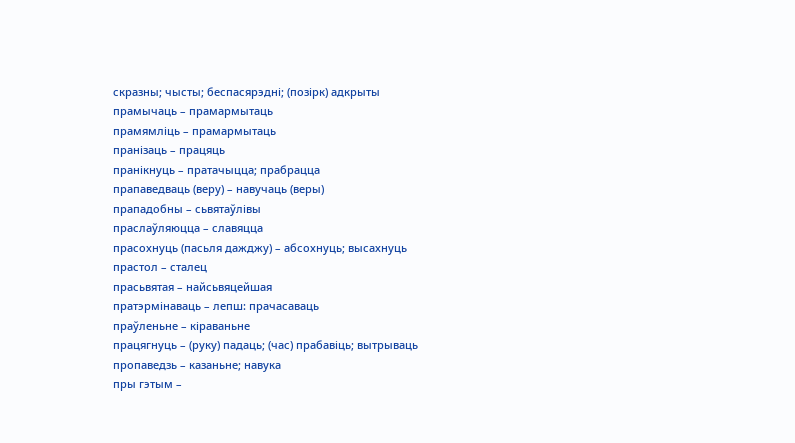скразны; чысты; беспасярэдні; (позірк) адкрыты
прамычаць – прамармытаць
прамямліць – прамармытаць
пранізаць – працяць
пранікнуць – пратачыцца; прабрацца
прапаведваць (веру) – навучаць (веры)
прападобны – сьвятаўлівы
праслаўляюцца – славяцца
прасохнуць (пасьля дажджу) – абсохнуць; высахнуць
прастол – сталец
прасьвятая – найсьвяцейшая
пратэрмінаваць – лепш: прачасаваць
праўленьне – кіраваньне
працягнуць – (руку) падаць; (час) прабавіць; вытрываць
пропаведзь – казаньне; навука
пры гэтым –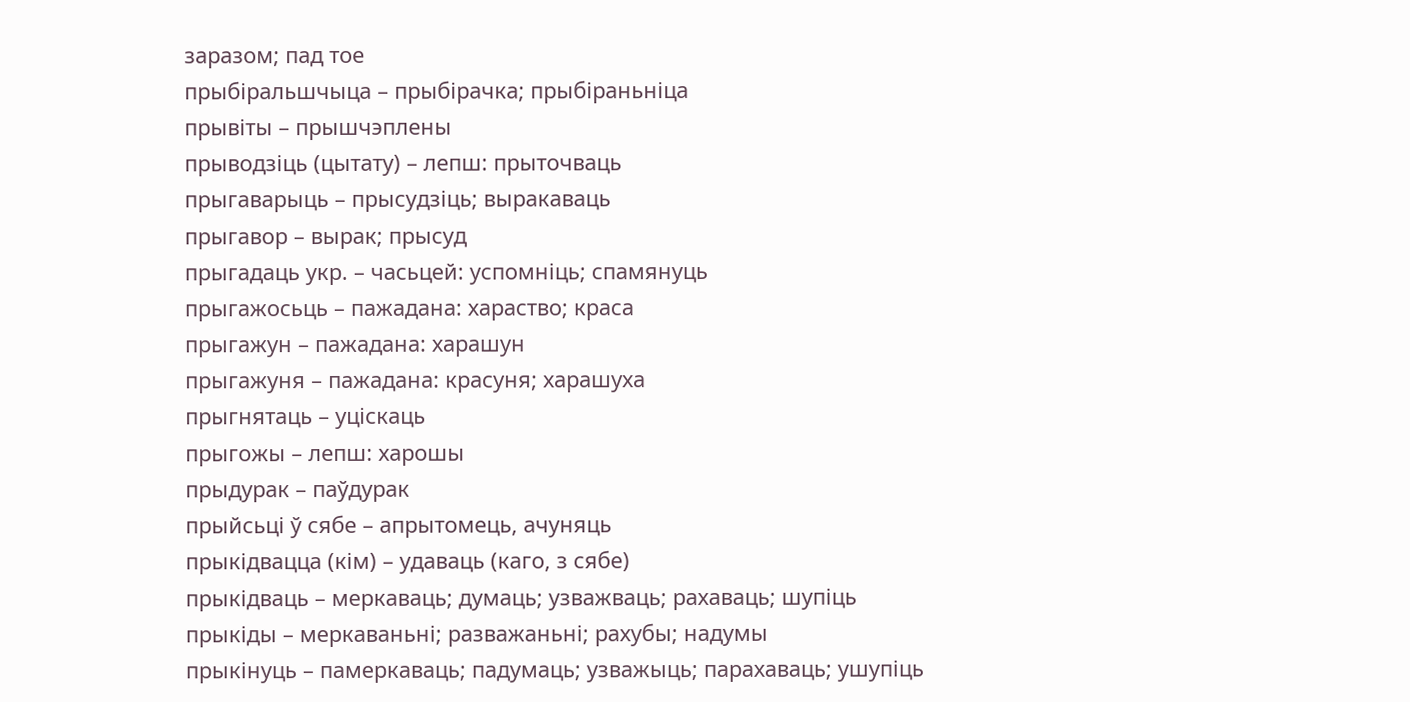заразом; пад тое
прыбіральшчыца – прыбірачка; прыбіраньніца
прывіты – прышчэплены
прыводзіць (цытату) – лепш: прыточваць
прыгаварыць – прысудзіць; выракаваць
прыгавор – вырак; прысуд
прыгадаць укр. – часьцей: успомніць; спамянуць
прыгажосьць – пажадана: хараство; краса
прыгажун – пажадана: харашун
прыгажуня – пажадана: красуня; харашуха
прыгнятаць – уціскаць
прыгожы – лепш: харошы
прыдурак – паўдурак
прыйсьці ў сябе – апрытомець, ачуняць
прыкідвацца (кім) – удаваць (каго, з сябе)
прыкідваць – меркаваць; думаць; узважваць; рахаваць; шупіць
прыкіды – меркаваньні; разважаньні; рахубы; надумы
прыкінуць – памеркаваць; падумаць; узважыць; парахаваць; ушупіць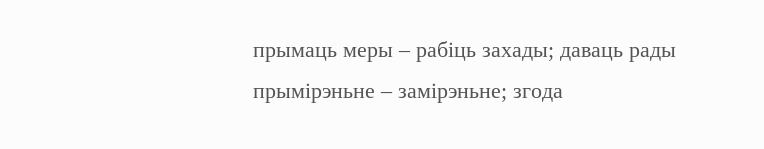прымаць меры – рабіць захады; даваць рады
прымірэньне – замірэньне; згода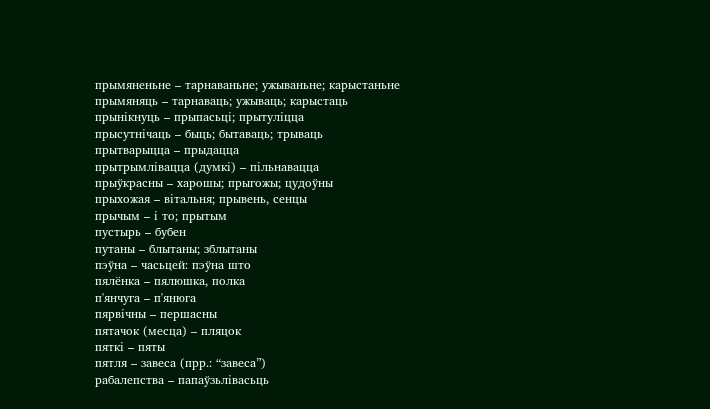прымяненьне – тарнаваньне; ужываньне; карыстаньне
прымяняць – тарнаваць; ужываць; карыстаць
прынікнуць – прыпасьці; прытуліцца
прысутнічаць – быць; бытаваць; трываць
прытварыцца – прыдацца
прытрымлівацца (думкі) – пільнавацца
прыўкрасны – харошы; прыгожы; цудоўны
прыхожая – вітальня; прывень, сенцы
прычым – і то; прытым
пустырь – бубен
путаны – блытаны; зблытаны
пэўна – часьцей: пэўна што
пялёнка – пялюшка, полка
п'янчуга – п'янюга
пярвічны – першасны
пятачок (месца) – пляцок
пяткі – пяты
пятля – завеса (прр.: “завеса”)
рабалепства – папаўзьлівасьць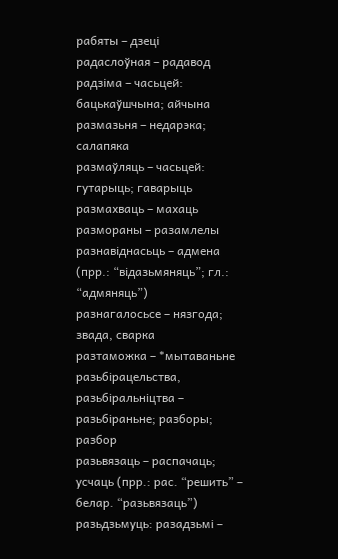рабяты – дзеці
радаслоўная – радавод
радзіма – часьцей: бацькаўшчына; айчына
размазьня – недарэка; салапяка
размаўляць – часьцей: гутарыць; гаварыць
размахваць – махаць
размораны – разамлелы
разнавіднасьць – адмена (прр.: “відазьмяняць”; гл.: “адмяняць”)
разнагалосьсе – нязгода; звада, сварка
разтаможка – *мытаваньне
разьбірацельства, разьбіральніцтва – разьбіраньне; разборы; разбор
разьвязаць – распачаць; усчаць (прр.: рас. “решить” – белар. “разьвязаць”)
разьдзьмуць: разадзьмі –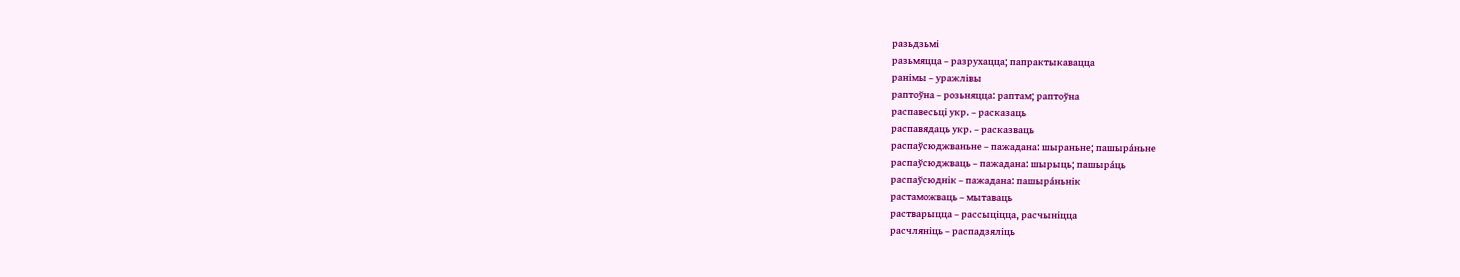разьдзьмі
разьмяцца – разрухацца; папрактыкавацца
ранімы – уражлівы
раптоўна – розьняцца: раптам; раптоўна
распавесьці укр. – расказаць
распавядаць укр. – расказваць
распаўсюджваньне – пажадана: шыраньне; пашырáньне
распаўсюджваць – пажадана: шырыць; пашырáць
распаўсюднік – пажадана: пашырáньнік
растаможваць – мытаваць
растварыцца – рассыціцца, расчыніцца
расчляніць – распадзяліць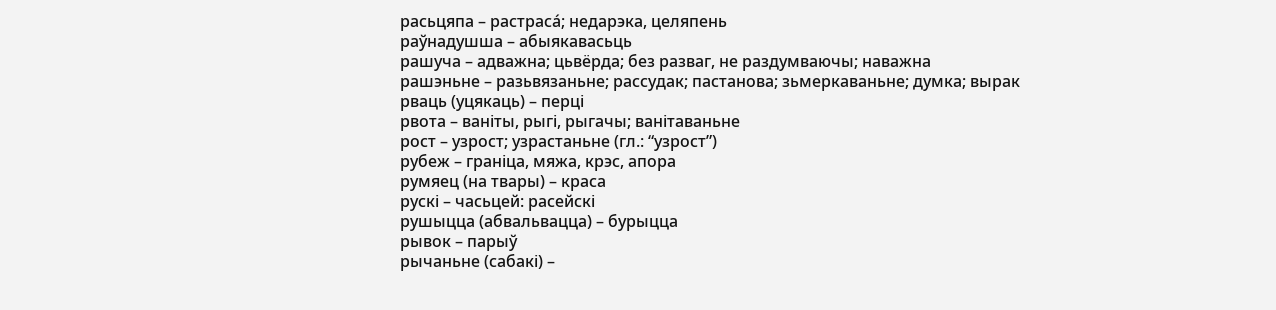расьцяпа – растрасá; недарэка, целяпень
раўнадушша – абыякавасьць
рашуча – адважна; цьвёрда; без разваг, не раздумваючы; наважна
рашэньне – разьвязаньне; рассудак; пастанова; зьмеркаваньне; думка; вырак
рваць (уцякаць) – перці
рвота – ваніты, рыгі, рыгачы; ванітаваньне
рост – узрост; узрастаньне (гл.: “узрост”)
рубеж – граніца, мяжа, крэс, апора
румяец (на твары) – краса
рускі – часьцей: расейскі
рушыцца (абвальвацца) – бурыцца
рывок – парыў
рычаньне (сабакі) –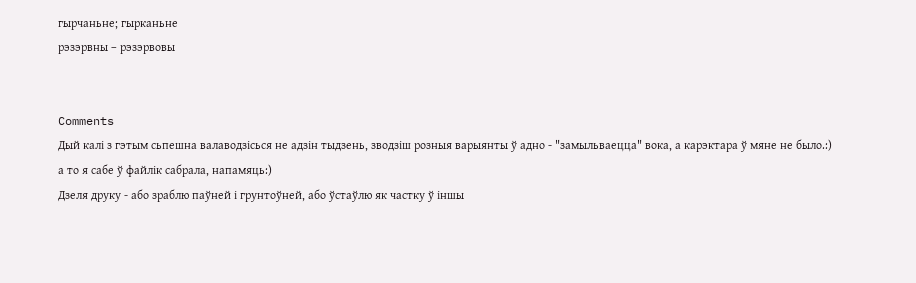гырчаньне; гырканьне
рэзэрвны – рэзэрвовы


Comments
Дый калі з гэтым сьпешна валаводзісься не адзін тыдзень, зводзіш розныя варыянты ў адно - "замыльваецца" вока, а карэктара ў мяне не было.:)
а то я сабе ў файлік сабрала, напамяць:)
Дзеля друку - або зраблю паўней і грунтоўней, або ўстаўлю як частку ў іншы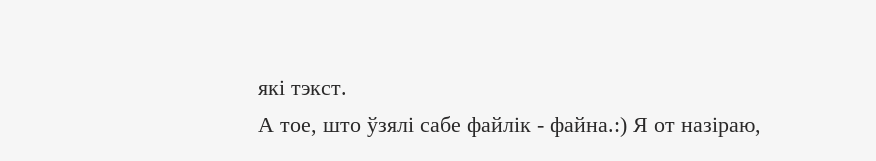які тэкст.
А тое, што ўзялі сабе файлік - файна.:) Я от назіраю,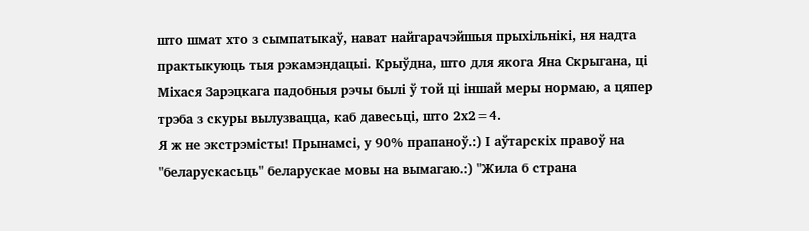што шмат хто з сымпатыкаў, нават найгарачэйшыя прыхільнікі, ня надта практыкуюць тыя рэкамэндацыі. Крыўдна, што для якога Яна Скрыгана, ці Міхася Зарэцкага падобныя рэчы былі ў той ці іншай меры нормаю, а цяпер трэба з скуры вылузвацца, каб давесьці, што 2х2=4.
Я ж не экстрэмісты! Прынамсі, у 90% прапаноў.:) І аўтарскіх правоў на "беларускасьць" беларускае мовы на вымагаю.:) "Жила б страна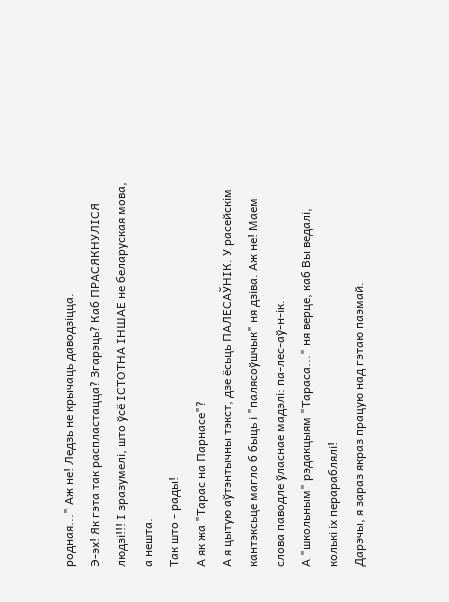родная..." Аж не! Ледзь не крычаць даводзіцца.
Э-эх! Як гэта так распластацца? Згарэць? Каб ПРАСЯКНУЛІСЯ людзі!!! І зразумелі, што ўсё ІСТОТНА ІНШАЕ не беларуская мова, а нешта.
Так што - рады!
А як жа "Тарас на Парнасе"?
А я цытую аўтэнтычны тэкст, дзе ёсьць ПАЛЕСАЎНІК. У расейскім кантэксьце магло б быць і "палясоўшчык" ня дзіва. Аж не! Маем слова паводле ўласнае мадэлі: па-лес-аў-н-ік.
А "школьным" рэдакцыям "Тараса..." ня верце, каб Вы ведалі, колькі іх перараблялі!
Дарэчы, я зараз якраз працую над гэтаю паэмай.